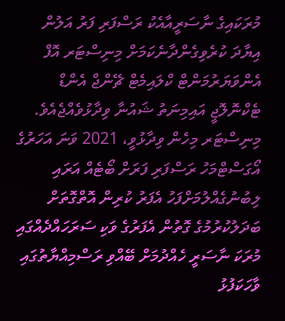މުރަކައިގެ ނާސަރީއާއެކު ރަސްފަރި ފަރު އަލުން އިޔާދަ ކުރެވިގެންދާނެކަމަށް މިނިސްޓަރ އޮފް އެންވަޔަރުމަންޓް ކްލައިމެޓް ޗޭންޖް އެންޑް ޓެކްނޮލޮޖީ އައިމިނަތު ޝައުނާ ވިދާޅުވެއްޖެއެވެ.
މިނިސްޓަރ މިހެން ވިދާޅުވީ، 2021 ވަނަ އަހަރުގެ އޯގަސްޓްމަހު ރަސްފަރި ފަރަށް ބޯޓެއް އަރައި ލިބުނުގެއްލުމަށްފަހު އެފަރު ކުރިން އޮތްގޮތަށް ބަދަލުކުރުމުގެ ގޮތުން އެފަރުގެ ވަކި ސަރަހައްދެއްގައި މުރަކަ ނާސަރީ ހެއްދުމަށް ބޭއްވި ރަސްމިއްޔާތުގައި ވާހަކަފުޅު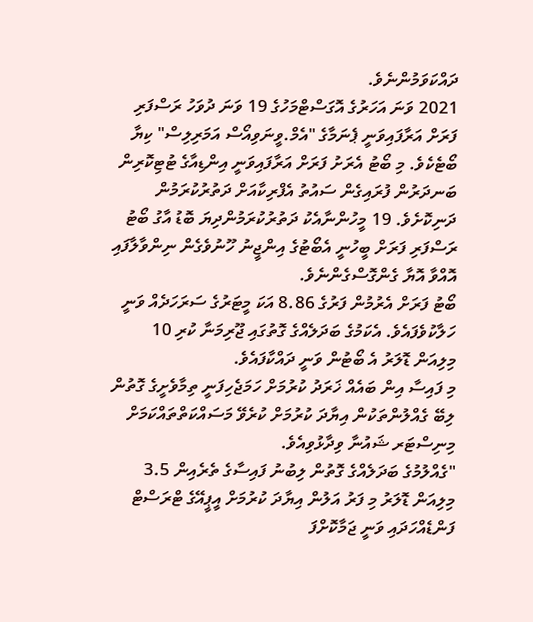ދައްކަވަމުންނެވެ.
2021 ވަނަ އަހަރުގެ އޮގަސްޓްމަހުގެ 19 ވަނަ ދުވަހު ރަސްފަރި ފަރަށް އަރާފައިވަނީ ޕެނަމާގެ "އެމް.ވީނަވިއޯސް އަމަރިލިސް" ކިޔާ ބޯޓެކެވެ. މި ބޯޓު އެރަށު ފަރަށް އަރާފައިވަނީ އިންޑިއާގެ ޓުޓިކޮރިން ބަނދަރުން ފުރައިގެން ސައުތު އެފްރިކާއަށް ދަތުރުކުރަމުން ދަނިކޮށެވެ. 19 މީހުންނާއެކު ދަތުރުކުރަމުންދިޔަ ބޮޑު އާގު ބޯޓު ރަސްފަރި ފަރަށް ބީހުނީ އެބޯޓުގެ އިންޖީނު ހޫނުވެގެން ނިންވާލާފައި އޮއްވާ އޮޔާ ގެންގޮސްގެންނެވެ.
ބޯޓު ފަރަށް އެރުމުން ފަރުގެ 8.86 އަކަ މީޓަރުގެ ސަރަހަދެއް ވަނީ ހަލާކުވެފައެވެ. އެކަމުގެ ބަދަލެއްގެ ގޮތުގައި ޖޫރިމަނާ ކުރި 10 މިލިއަން ޑޮލަރު އެ ބޯޓުން ވަނީ ދައްކާފައެވެ.
މި ފައިސާ އިން ބައެއް ޚަރަދު ކުރުމަށް ހަމަޖެހިފަނީ ތިމާވެށީގެ ގޮތުން ލިބޭ ގެއްލުންތަކުން އިޔާދަ ކުރުމަށް ކުރެވޭ މަސައްކަތްތައްކަމަށް މިނިސްޓަރ ޝައުނާ ވިދާޅުވިއެވެ.
"ގެއްލުމުގެ ބަދަލެއްގެ ގޮތުން ލިބުނު ފައިސާގެ ތެރެއިން 3.5 މިލިއަން ޑޮލަރު މި ފަރު އަލުން އިޔާދަ ކުރުމަށް އީޕީއޭގެ ޓްރަސްޓް ފަންޑެއްހަދައި ވަނީ ޖަމާކޮށްފަ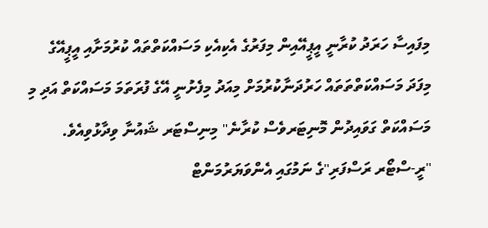މިފައިސާ ހަރަދު ކުރާނީ އީޕީއޭއިން މިފަރުގެ އެކިއެކި މަސައްކަތްތައް ކުރުމަށާއި އީޕީއޭގެ މިފަދަ މަސައްކަތްތަތައް ހަރުދަނާކުރުމަށް މިއަދު މިފެށުނީ އޭގެ ފުރަތަމަ މަސައްކަތް އަދި މި މަސައްކަތް ގަވައިދުން މޮނިޓަރވެސް ކުރާނެ" މިނިސްޓަރ ޝައުނާ ވިދާޅުވިއެވެ.
"ރީ-ސްޓޯރ ރަސްފަރި"ގެ ނަމުގައި އެންވަޔަރުމަންޓް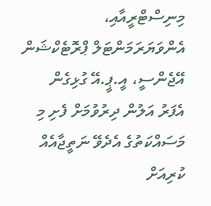މިނިސްޓްރީއާއި، އެންވަޔަރަމަންޓަލް ޕްރޮޓެކްޝަން އޭޖެންސީ، އީ.ޕީ.އޭ ގުޅިގެން އެފަރު އަލުން ދިރުވުމަށް ފެށި މި މަސައްކަތުގެ އެދެވޭ ނަތީޖާއެއް ކުރިއަށް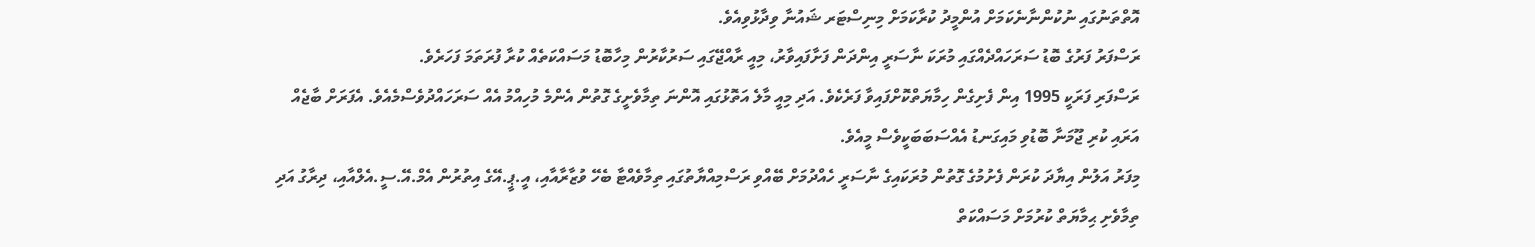އޮތްތަނުގައި ނުކުންނާނެކަމަށް އުންމީދު ކުރާކަމަށް މިނިސްޓަރ ޝައުނާ ވިދާޅުވިއެވެ.
ރަސްފަރު ފަރުގެ ބޮޑު ސަރަހައްދެއްގައި މުރަކަ ނާސަރީ އިންދަން ފަށާފައިވާރު، މިއީ ރާއްޖޭގައި ސަރުކާރުން މިހާބޮޑު މަސައްކަތެއް ކުރާ ފުރަތަމަ ފަހަރެވެ.
ރަސްފަރި ފަރަކީ 1995 އިން ފެށިގެން ހިމާޔަތްކޮށްފައިވާ ފަރެކެވެ. އަދި މިއީ މާލެ އަތޮޅުގައި އޮންނަ ތިމާވެށީގެ ގޮތުން އެންމެ މުހިއްމު އެއް ސަރަހައްދުވެސްމެއެވެ. އެފަރަށް ބާޖެއް އަރައި ކުރި ޖޫމަނާ ބޮޑުވި މައިގަނޑު އެއްސަބަބަކީވެސް މީއެވެ.
މިފަރު އަލުން އިޔާދަ ކުރަން ފެށުމުގެ ގޮތުން މުރަކައިގެ ނާސަރީ ހެއްދުމަށް ބޭއްވި ރަސްމިއްޔާތުގައި ތިމާވެއްޓާ ބެހޭ ވުޒާރާއާއި، އީ.ޕީ.އޭގެ އިތުރުން އެމް.އޭ.ސީ.އެލްއާއި، ދިރާގު އަދި ތިމާވެށި ޙިމާޔަތް ކުރުމަށް މަސައްކަތް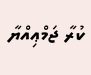ކުރާ ޖަމްޢިއްޔާ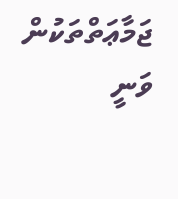ޖަމާޢަތްތަކުން ވަނީ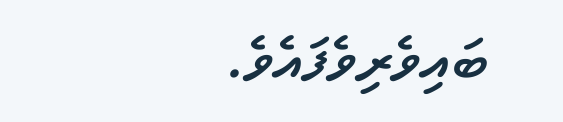ބައިވެރިވެފައެވެ.